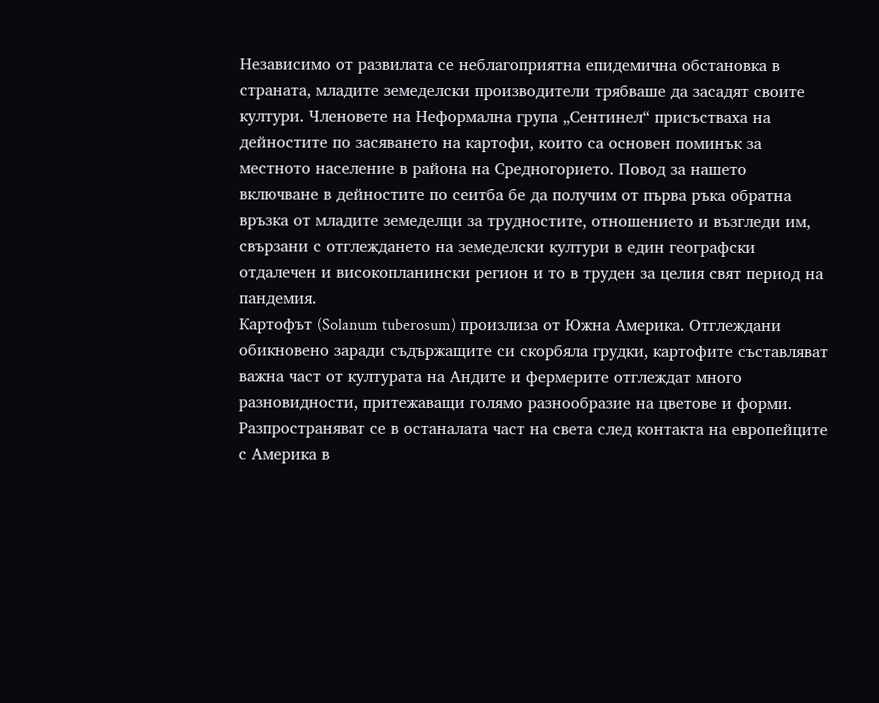Независимо от развилата се неблагоприятна епидемична обстановка в страната, младите земеделски производители трябваше да засадят своите култури. Членовете на Неформална група „Сентинел“ присъстваха на дейностите по засяването на картофи, които са основен поминък за местното население в района на Средногорието. Повод за нашето включване в дейностите по сеитба бе да получим от първа ръка обратна връзка от младите земеделци за трудностите, отношението и възгледи им, свързани с отглеждането на земеделски култури в един географски отдалечен и високопланински регион и то в труден за целия свят период на пандемия.
Картофът (Solanum tuberosum) произлиза от Южна Америка. Отглеждани обикновено заради съдържащите си скорбяла грудки, картофите съставляват важна част от културата на Андите и фермерите отглеждат много разновидности, притежаващи голямо разнообразие на цветове и форми. Разпространяват се в останалата част на света след контакта на европейците с Америка в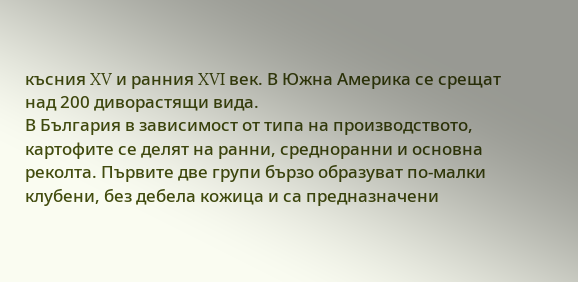късния XV и ранния XVI век. В Южна Америка се срещат над 200 диворастящи вида.
В България в зависимост от типа на производството, картофите се делят на ранни, средноранни и основна реколта. Първите две групи бързо образуват по-малки клубени, без дебела кожица и са предназначени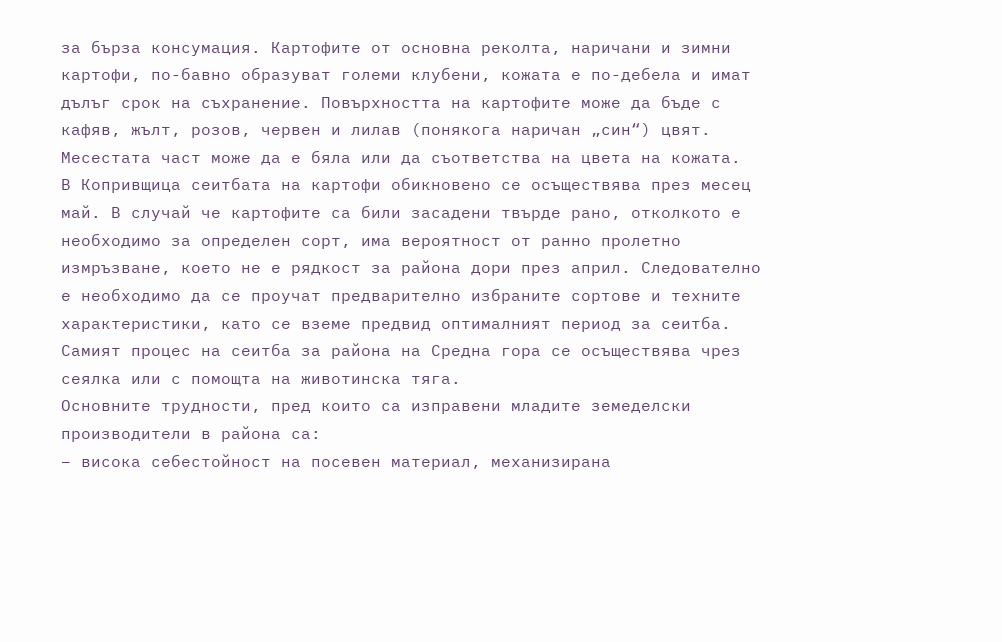за бърза консумация. Картофите от основна реколта, наричани и зимни картофи, по-бавно образуват големи клубени, кожата е по-дебела и имат дълъг срок на съхранение. Повърхността на картофите може да бъде с кафяв, жълт, розов, червен и лилав (понякога наричан „син“) цвят. Месестата част може да е бяла или да съответства на цвета на кожата.
В Копривщица сеитбата на картофи обикновено се осъществява през месец май. В случай че картофите са били засадени твърде рано, отколкото е необходимо за определен сорт, има вероятност от ранно пролетно измръзване, което не е рядкост за района дори през април. Следователно е необходимо да се проучат предварително избраните сортове и техните характеристики, като се вземе предвид оптималният период за сеитба. Самият процес на сеитба за района на Средна гора се осъществява чрез сеялка или с помощта на животинска тяга.
Основните трудности, пред които са изправени младите земеделски производители в района са:
– висока себестойност на посевен материал, механизирана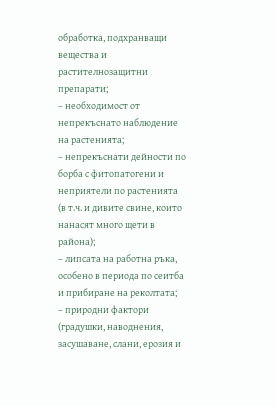обработка, подхранващи вещества и растителнозащитни препарати;
– необходимост от непрекъснато наблюдение на растенията;
– непрекъснати дейности по борба с фитопатогени и неприятели по растенията (в т.ч. и дивите свине, които нанасят много щети в района);
– липсата на работна ръка, особено в периода по сеитба и прибиране на реколтата;
– природни фактори (градушки, наводнения, засушаване, слани, ерозия и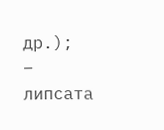др.);
– липсата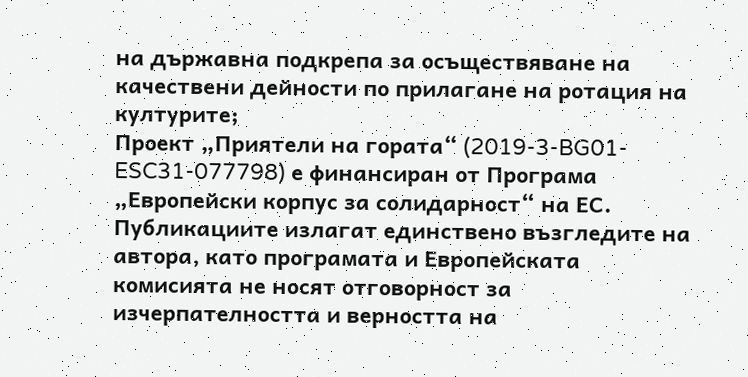на държавна подкрепа за осъществяване на качествени дейности по прилагане на ротация на културите;
Проект „Приятели на гората“ (2019-3-BG01-ESC31-077798) е финансиран от Програма „Европейски корпус за солидарност“ на ЕС. Публикациите излагат единствено възгледите на автора, като програмата и Европейската комисията не носят отговорност за изчерпателността и верността на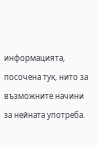информацията, посочена тук, нито за възможните начини за нейната употреба.